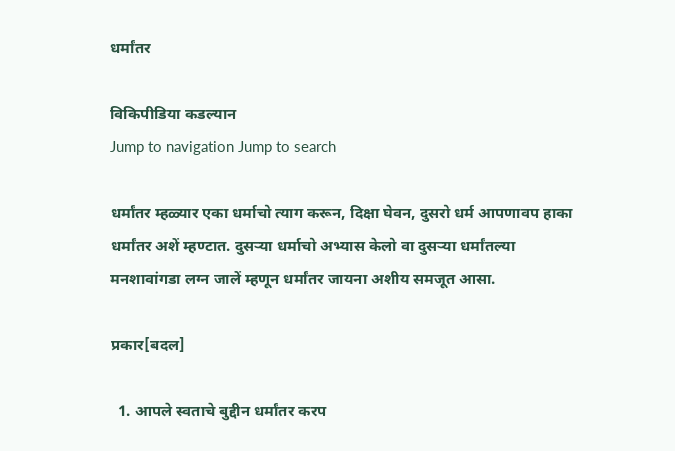धर्मांतर

विकिपीडिया कडल्यान
Jump to navigation Jump to search

धर्मांतर म्हळ्यार एका धर्माचो त्याग करून, दिक्षा घेवन, दुसरो धर्म आपणावप हाका धर्मांतर अशें म्हण्टात. दुसऱ्या धर्माचो अभ्यास केलो वा दुसऱ्या धर्मांतल्या मनशावांगडा लग्न जालें म्हणून धर्मांतर जायना अशीय समजूत आसा.

प्रकार[बदल]

  1. आपले स्वताचे बुद्दीन धर्मांतर करप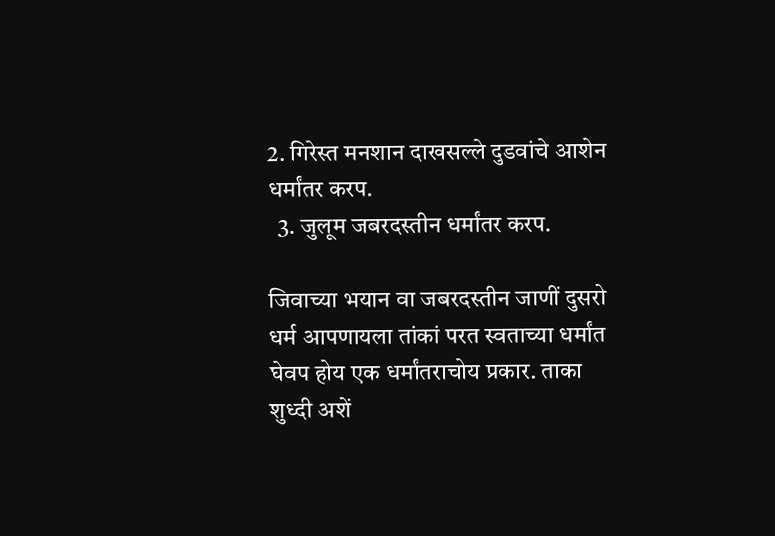2. गिरेस्त मनशान दाखसल्ले दुडवांचे आशेन धर्मांतर करप.
  3. जुलूम जबरदस्तीन धर्मांतर करप.

जिवाच्या भयान वा जबरदस्तीन जाणीं दुसरो धर्म आपणायला तांकां परत स्वताच्या धर्मांत घेवप होय एक धर्मांतराचोय प्रकार. ताका शुध्दी अशें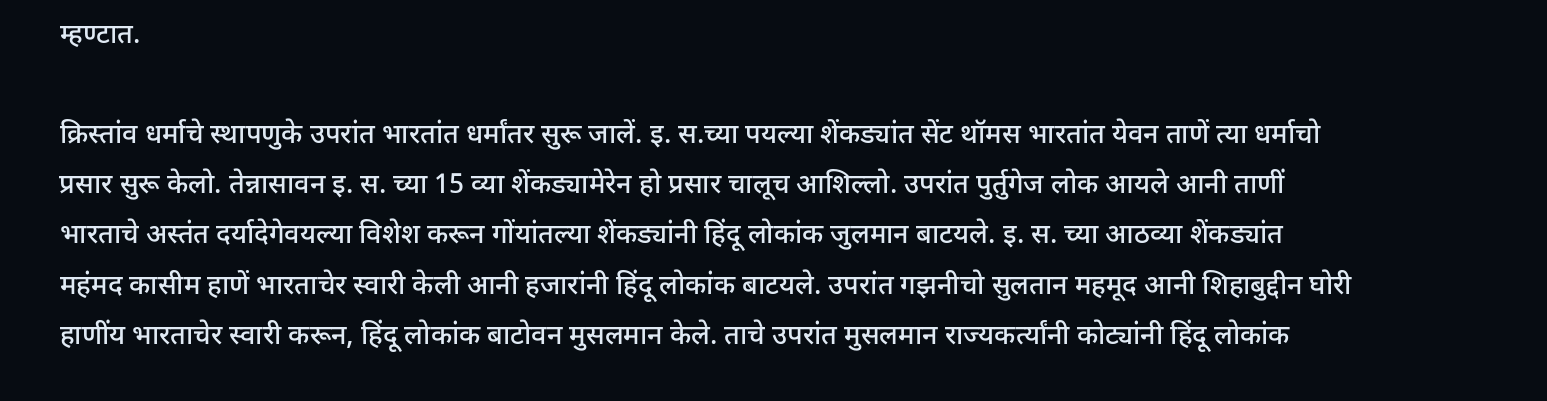म्हण्टात.

क्रिस्तांव धर्माचे स्थापणुके उपरांत भारतांत धर्मांतर सुरू जालें. इ. स.च्या पयल्या शेंकड्यांत सेंट थॉमस भारतांत येवन ताणें त्या धर्माचो प्रसार सुरू केलो. तेन्नासावन इ. स. च्या 15 व्या शेंकड्यामेरेन हो प्रसार चालूच आशिल्लो. उपरांत पुर्तुगेज लोक आयले आनी ताणीं भारताचे अस्तंत दर्यादेगेवयल्या विशेश करून गोंयांतल्या शेंकड्यांनी हिंदू लोकांक जुलमान बाटयले. इ. स. च्या आठव्या शेंकड्यांत महंमद कासीम हाणें भारताचेर स्वारी केली आनी हजारांनी हिंदू लोकांक बाटयले. उपरांत गझनीचो सुलतान महमूद आनी शिहाबुद्दीन घोरी हाणींय भारताचेर स्वारी करून, हिंदू लोकांक बाटोवन मुसलमान केले. ताचे उपरांत मुसलमान राज्यकर्त्यांनी कोट्यांनी हिंदू लोकांक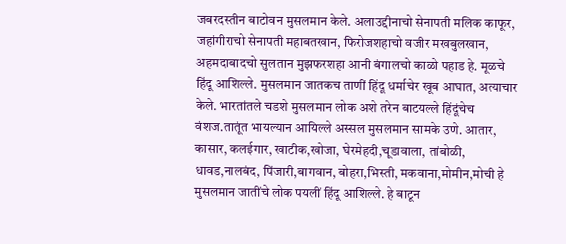जबरदस्तीन बाटोवन मुसलमान केले. अलाउद्दीनाचो सेनापती मलिक काफूर, जहांगीराचो सेनापती महाबतखान, फिरोजशहाचो वजीर मखबुलखान, अहमदाबादचो सुलतान मुझफरशहा आनी बंगालचो काळो पहाड हे. मूळचे हिंदू आशिल्ले. मुसलमान जातकच ताणीं हिंदू धर्माचेर खूब आघात, अत्याचार केले. भारतांतले चडशे मुसलमान लोक अशे तरेन बाटयल्ले हिंदूंचेच वंशज.तातूंत भायल्यान आयिल्ले अस्सल मुसलमान सामके उणे. आतार, कासार, कलईगार, खाटीक,खोजा, घेरमेहदी,चूडावाला, तांबोळी, धावड,नालबंद, पिंजारी,बागवान, बोहरा,भिस्ती, मकवाना,मोमीन,मोची हे मुसलमान जातींचे लोक पयलीं हिंदू आशिल्ले. हे बाटून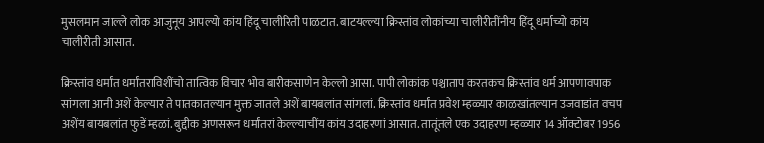मुसलमान जाल्ले लोक आजुनूय आपल्यो कांय हिंदू चालीरिती पाळटात. बाटयल्ल्या क्रिस्तांव लोकांच्या चालीरीतींनीय हिंदू धर्माच्यो कांय चालीरीती आसात.

क्रिस्तांव धर्मांत धर्मांतराविशींचो तात्विक विचार भोव बारीकसाणेन केल्लो आसा. पापी लोकांक पश्चाताप करतकच क्रिस्तांव धर्म आपणावपाक सांगला आनी अशें केल्यार ते पातकातल्यान मुक्त जातले अशें बायबलांत सांगलां. क्रिस्तांव धर्मांत प्रवेश म्हळ्यार काळखांतल्यान उजवाडांत वचप अशेंय बायबलांत फुडें म्हळां. बुद्दीक अणसरून धर्मांतरां केल्ल्याचींय कांय उदाहरणां आसात. तातूंतले एक उदाहरण म्हळ्यार 14 ऑक्टोबर 1956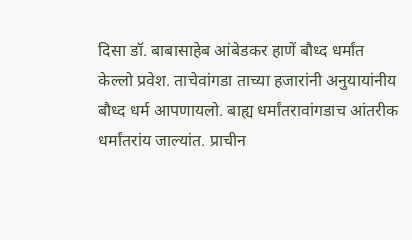दिसा डॉ. बाबासाहेब आंबेडकर हाणें बौध्द धर्मांत केल्लो प्रवेश. ताचेवांगडा ताच्या हजारांनी अनुयायांनीय बौध्द धर्म आपणायलो. बाह्य धर्मांतरावांगडाच आंतरीक धर्मांतरांय जाल्यांत. प्राचीन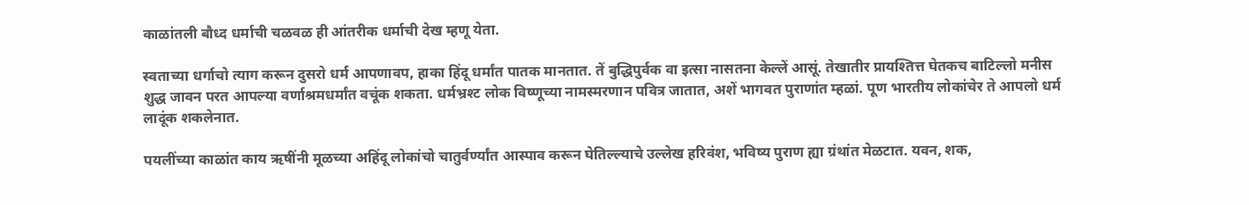काळांतली बौध्द धर्माची चळवळ ही आंतरीक धर्माची देख म्हणू येता.

स्वताच्या धर्गाचो त्याग करून दुसरो धर्म आपणावप, हाका हिंदू धर्मांत पातक मानतात. तें बुद्धिपुर्वक वा इत्सा नासतना केल्लें आसूं. तेखातीर प्रायश्तित्त घेतकच बाटिल्लो मनीस शुद्ध जावन परत आपल्या वर्णाश्रमधर्मांत वचूंक शकता. धर्मभ्रश्ट लोक विष्णूच्या नामस्मरणान पवित्र जातात, अशें भागवत पुराणांत म्हळां. पूण भारतीय लोकांचेर ते आपलो धर्म लादूंक शकलेनात.

पयलींच्या काळांत काय ऋषींनी मूळच्या अहिंदू लोकांचो चातुर्वर्ण्यांत आस्पाव करून घेतिल्ल्याचे उल्लेख हरिवंश, भविष्य पुराण ह्या ग्रंथांत मेळटात. यवन, शक,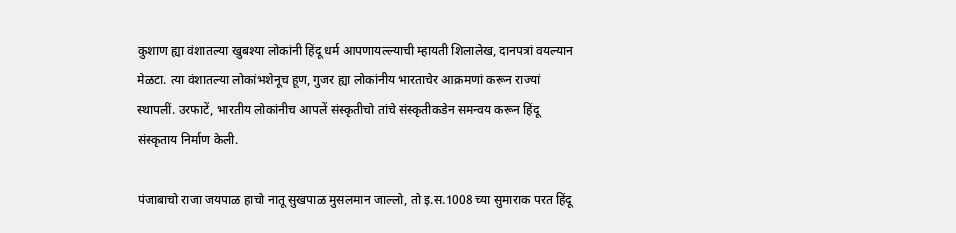कुशाण ह्या वंशातल्या खुबश्या लोकांनी हिंदू धर्म आपणायल्ल्याची म्हायती शिलालेख, दानपत्रां वयल्यान मेळटा. त्या वंशातल्या लोकांभशेनूच हूण, गुजर ह्या लोकांनीय भारताचेर आक्रमणां करून राज्यां स्थापलीं. उरफाटें, भारतीय लोकांनीच आपलें संस्कृतीचो तांचे संस्कृतीकडेन समन्वय करून हिंदू संस्कृताय निर्माण केली.

पंजाबाचो राजा जयपाळ हाचो नातू सुखपाळ मुसलमान जाल्लो, तो इ.स.1008 च्या सुमाराक परत हिंदू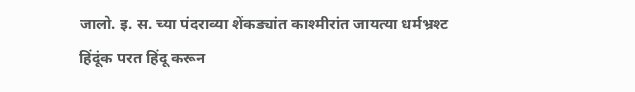जालो. इ. स. च्या पंदराव्या शेंकड्यांत काश्मीरांत जायत्या धर्मभ्रश्ट हिंदूंक परत हिंदू करून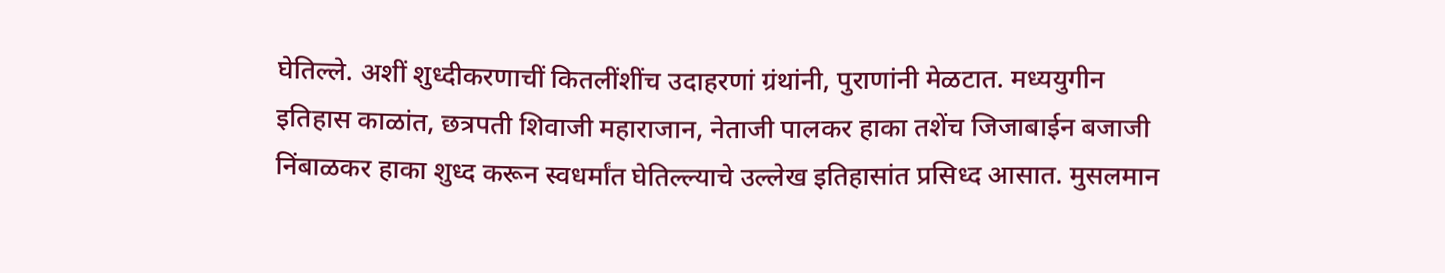घेतिल्ले. अशीं शुध्दीकरणाचीं कितलींशींच उदाहरणां ग्रंथांनी, पुराणांनी मेळटात. मध्ययुगीन इतिहास काळांत, छत्रपती शिवाजी महाराजान, नेताजी पालकर हाका तशेंच जिजाबाईन बजाजी निंबाळकर हाका शुध्द करून स्वधर्मांत घेतिल्ल्याचे उल्लेख इतिहासांत प्रसिध्द आसात. मुसलमान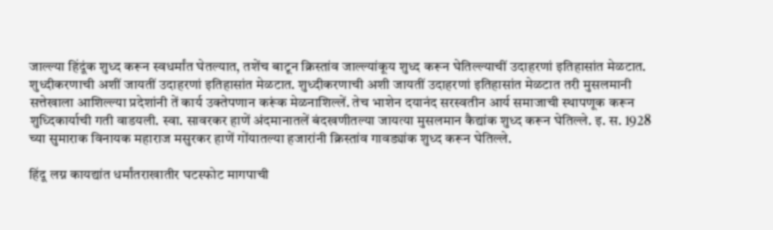जाल्ल्या हिंदूंक शुध्द करून स्वधर्मांत घेतल्यात, तशेंच बाटून क्रिस्तांव जाल्ल्यांकूय शुध्द करून घेतिल्ल्याचीं उदाहरणां इतिहासांत मेळटात. शुध्दीकरणाची अशीं जायतीं उदाहरणां इतिहासांत मेळटात. शुध्दीकरणाची अशी जायतीं उदाहरणां इतिहासांत मेळटात तरी मुसलमानी सत्तेखाला आशिल्ल्या प्रदेशांनी तें कार्य उक्तेपणान करूंक मेळनाशिल्लें. तेच भाशेन दयानंद सरस्वतीन आर्य समाजाची स्थापणूक करून शुध्दिकार्याची गती वाडयली. स्वा. सावरकर हाणें अंदमानातलें बंदखणीतल्या जायत्या मुसलमान कैद्यांक शुध्द करून घेतिल्ले. इ. स. 1928 च्या सुमाराक विनायक महाराज मसुरकर हाणें गोंयातल्या हजारांनी क्रिस्तांव गावड्यांक शुध्द करून घेतिल्ले.

हिंदू लग्न कायद्यांत धर्मांतराखातीर घटस्फोट मागपाची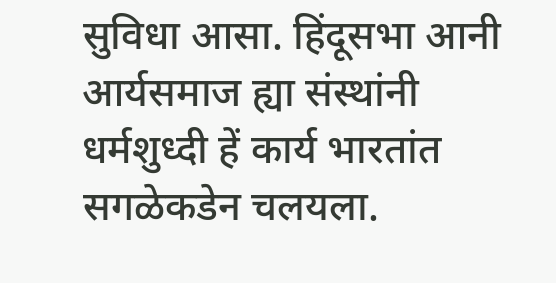सुविधा आसा. हिंदूसभा आनी आर्यसमाज ह्या संस्थांनी धर्मशुध्दी हें कार्य भारतांत सगळेकडेन चलयला.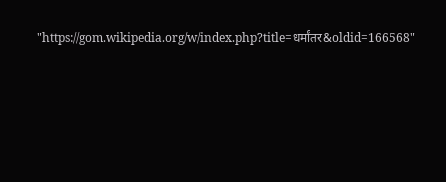"https://gom.wikipedia.org/w/index.php?title=धर्मांतर&oldid=166568"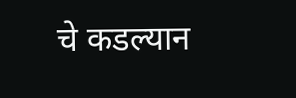चे कडल्यान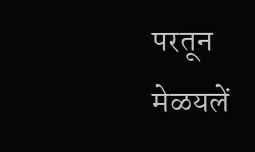परतून मेळयलें